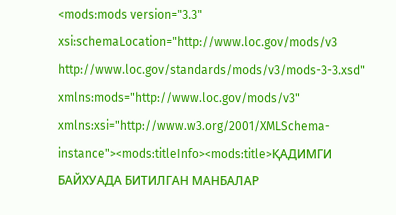<mods:mods version="3.3" xsi:schemaLocation="http://www.loc.gov/mods/v3 http://www.loc.gov/standards/mods/v3/mods-3-3.xsd" xmlns:mods="http://www.loc.gov/mods/v3" xmlns:xsi="http://www.w3.org/2001/XMLSchema-instance"><mods:titleInfo><mods:title>ҚАДИМГИ БАЙХУАДА БИТИЛГАН МАНБАЛАР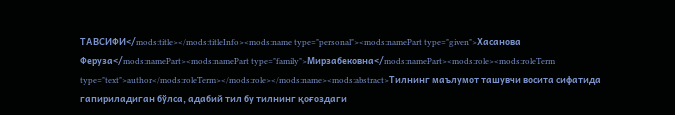ТАВСИФИ</mods:title></mods:titleInfo><mods:name type="personal"><mods:namePart type="given">Хасанова Феруза</mods:namePart><mods:namePart type="family">Мирзабековна</mods:namePart><mods:role><mods:roleTerm type="text">author</mods:roleTerm></mods:role></mods:name><mods:abstract>Тилнинг маълумот ташувчи восита сифатида гапириладиган бўлса, адабий тил бу тилнинг қоғоздаги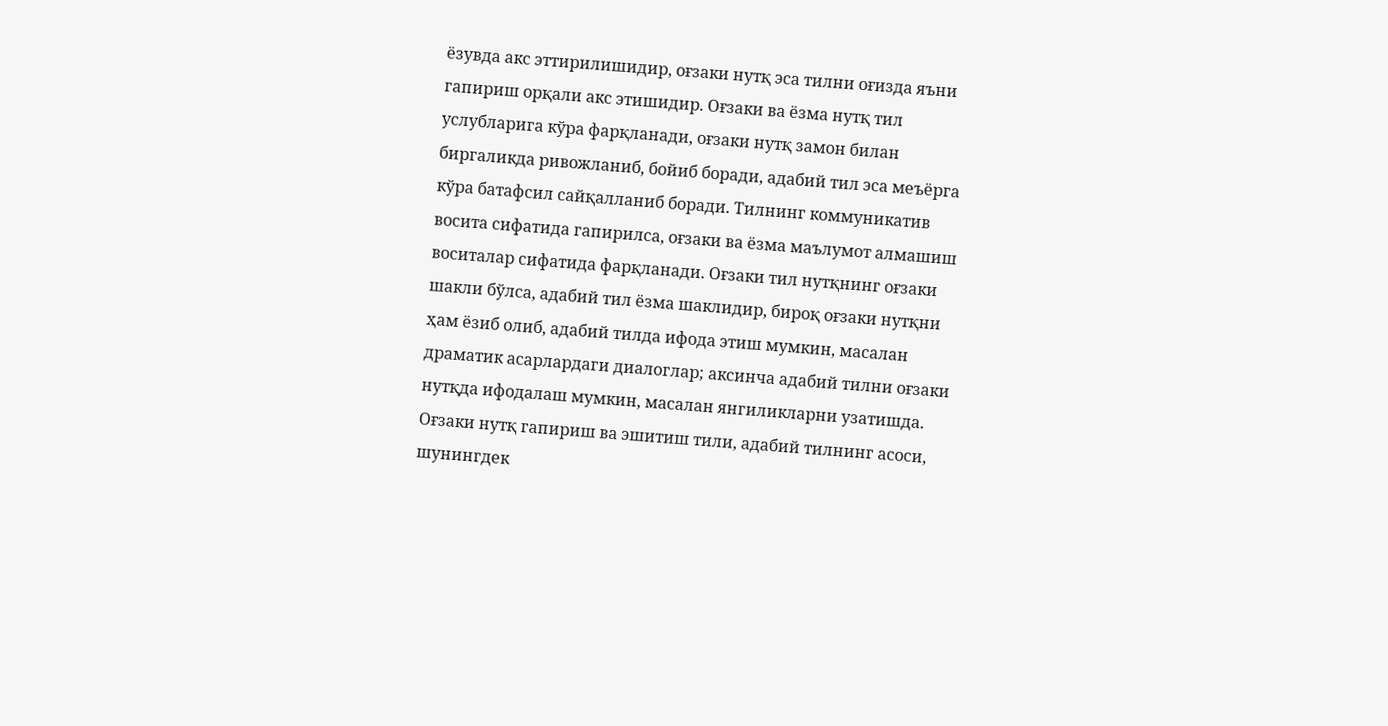ёзувда акс эттирилишидир, оғзаки нутқ эса тилни оғизда яъни гапириш орқали акс этишидир. Оғзаки ва ёзма нутқ тил услубларига кўра фарқланади, оғзаки нутқ замон билан биргаликда ривожланиб, бойиб боради, адабий тил эса меъёрга кўра батафсил сайқалланиб боради. Тилнинг коммуникатив восита сифатида гапирилса, оғзаки ва ёзма маълумот алмашиш воситалар сифатида фарқланади. Оғзаки тил нутқнинг оғзаки шакли бўлса, адабий тил ёзма шаклидир, бироқ оғзаки нутқни ҳам ёзиб олиб, адабий тилда ифода этиш мумкин, масалан драматик асарлардаги диалоглар; аксинча адабий тилни оғзаки нутқда ифодалаш мумкин, масалан янгиликларни узатишда. Оғзаки нутқ гапириш ва эшитиш тили, адабий тилнинг асоси, шунингдек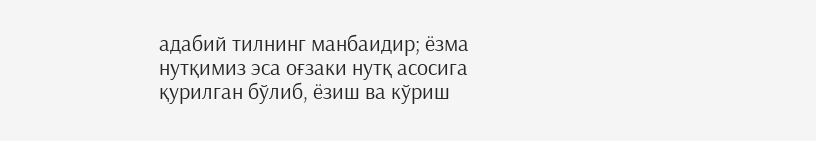адабий тилнинг манбаидир; ёзма нутқимиз эса оғзаки нутқ асосига қурилган бўлиб, ёзиш ва кўриш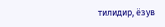тилидир, ёзув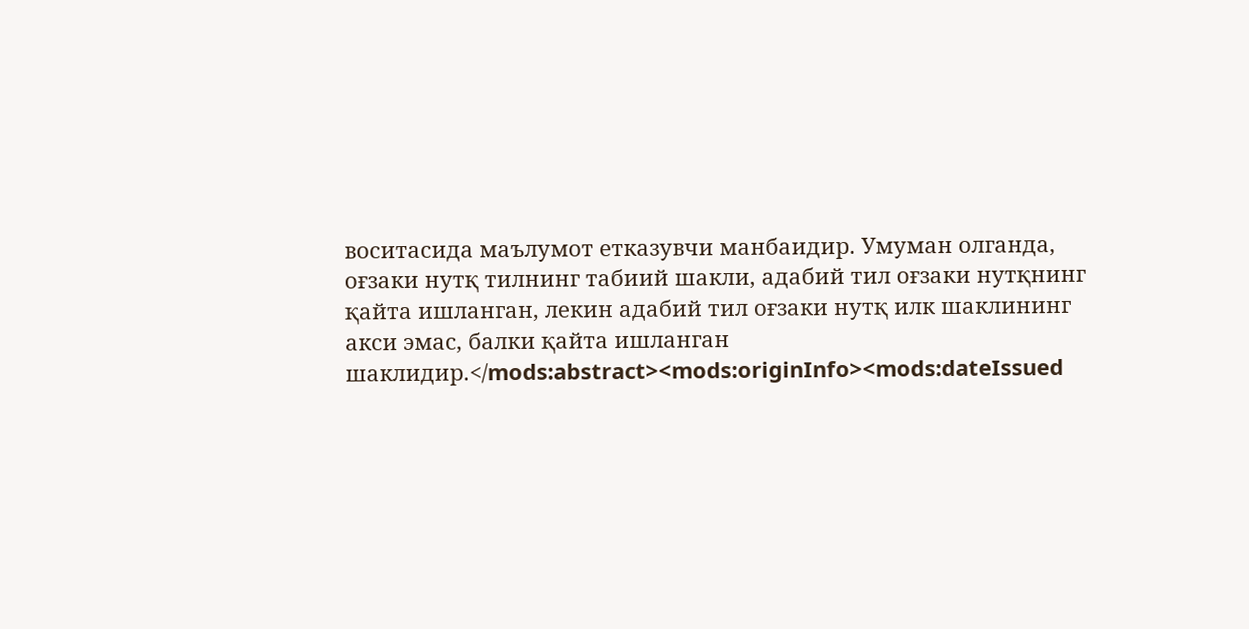воситасида маълумот етказувчи манбаидир. Умуман олганда, оғзаки нутқ тилнинг табиий шакли, адабий тил оғзаки нутқнинг қайта ишланган, лекин адабий тил оғзаки нутқ илк шаклининг акси эмас, балки қайта ишланган шаклидир.</mods:abstract><mods:originInfo><mods:dateIssued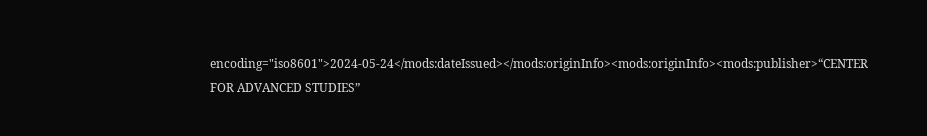encoding="iso8601">2024-05-24</mods:dateIssued></mods:originInfo><mods:originInfo><mods:publisher>“CENTER FOR ADVANCED STUDIES”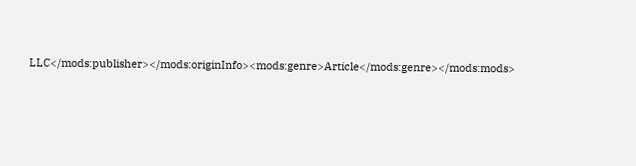LLC</mods:publisher></mods:originInfo><mods:genre>Article</mods:genre></mods:mods>